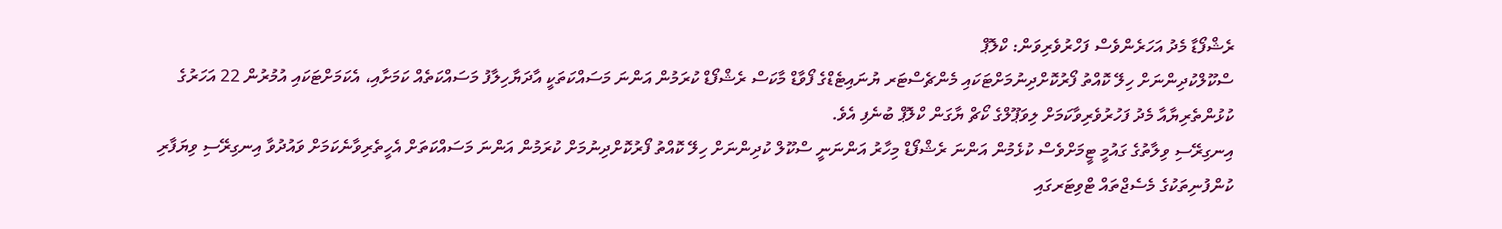ރެޝްފޯޑާ މެދު އަހަރެންވެސް ފަހްރުވެރިވަން: ކްލޮޕް
ސްކޫލްކުދިންނަށް ހިލޭ ކޮއްތު ފޯރުކޮށްދިނުމަށްޓަކައި މެންޗެސްޓަރ ޔުނައިޓެޑްގެ ފޯވާޑް މާކަސް ރެޝްފޯޑް ކުރަމުން އަންނަ މަސައްކަތަކީ އާދަޔާހިލާފު މަސައްކަތެއް ކަމަށާއި، އެކަމަށްޓަކައި އުމުރުން 22 އަހަރުގެ ކުޅުންތެރިޔާއާ މެދު ފަހުރުވެރިވާކަމަށް ލިވަޕޫލްގެ ކޯޗް ޔާގަން ކްލޮޕް ބުނެފި އެވެ.
އިނގިރޭސި ވިލާތުގެ ގައުމީ ޓީމަށްވެސް ކުޅެމުން އަންނަ ރެޝްފޯޑް މިހާރު އަންނަނީ ސްކޫލް ކުދިންނަށް ހިލޭ ކޮއްތު ފޯރުކޮށްދިނުމަށް ކުރަމުން އަންނަ މަސައްކަތަށް އެހީތެރިވާނެކަމަށް ވައުދުވާ އިނގިރޭސި ވިޔަފާރި ކުންފުނިތަކުގެ މެސެޖްތައް ޓްވިޓަރގައި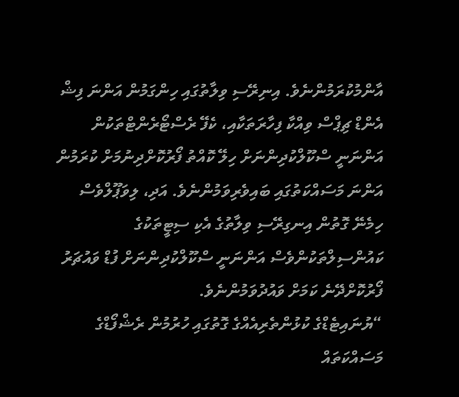އާންމުކުރަމުންނެވެ. އިނިރޭސި ވިލާތުގައި ހިންގަމުން އަންނަ ފިޝް އެންޑް ޗިޕްސް ވިއްކާ ފިހާރަތަކާއި، ކެފޭ ރެސްޓޯރެންޓްތަކުން އަންނަނީ ސްކޫލްކުދިންނަށް ހިލޭ ކޮއްތު ފޯރުކޮށްދިނުމަށް ކުރަމުން އަންނަ މަސައްކަތުގައި ބައިވެރިވަމުންނެވެ. އަދި، ލިވަޕޫލްވެސް ހިމެނޭ ގޮތުން އިނގިރޭސި ވިލާތުގެ އެކި ސިޓީތަކުގެ ކައުންސިލްތަކުންވެސް އަންނަނީ ސްކޫލްކުދިންނަށް ފުޑް ވައުޗަރު ފޯރުކޮށްދޭނެ ކަމަށް ވައުދުވަމުންނެވެ.
“ޔުނައިޓެޑްގެ ކުޅުންތެރިއެއްގެ ގޮތުގައި ހުރުމުން ރެޝްފޯޑްގެ މަސައްކަތައް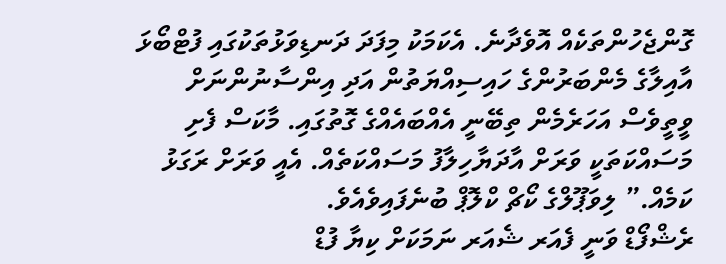ގޮންޖެހުންތަކެއް އޮވެދާނެ. އެކަމަކު މިފަދަ ދަނޑިވަޅުތަކުގައި ފުޓްބޯޅަ އާއިލާގެ މެންބަރުންގެ ހައިސިއްޔަތުން އަދި އިންސާނުންނަށް ވީތީވެސް އަހަރެމެން ތިބޭނީ އެއްބައެއްގެ ގޮތުގައި. މާކަސް ފެށި މަސައްކަތަކީ ވަރަށް އާދަޔާހިލާފު މަސައްކަތެއް. އެއީ ވަރަށް ރަގަޅު ކަމެއް.” ލިވަޕޫލްގެ ކޯޗް ކްލޮޕް ބުނެފައިވެއެވެ.
ރެޝްފޯޑް ވަނީ ފެއަރ ޝެއަރ ނަމަކަށް ކިޔާ ފުޑް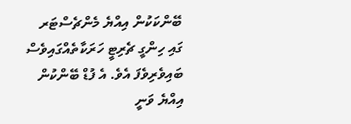ބޭންކަކުން އިއްޔެ މެންޗެސްޓަރ ގައި ހިންގީ ޗެރިޓީ ހަރަކާތެއްގައިވެސް ބައިވެރިވެފަ އެވެ. އެ ފުޑް ބޭންކުން އިއްޔެ ވަނީ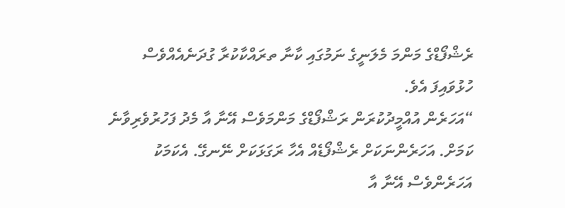ރެޝްފޯޑްގެ މަންމަ މެލަނީގެ ނަމުގައި ކާނާ ތރައްކާކުރާ ގުދަނެއެއްވެސް ހުޅުވައިފަ އެވެ.
“އަހަރެން އުއްމީދުކުރަން ރަޝްފޯޑްގެ މަންމަވެސް އޭނާ އާ މެދު ފަހުރުވެރިވާނެ ކަމަށް. އަހަރެންނަކަށް ރެޝްފޯޑެއް އެހާ ރަގަޅަކަށް ނޭނގޭ. އެކަމަކު އަހަރެންވެސް އޭނާ އާ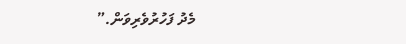މެދު ފަހުރުވެރިވަން.”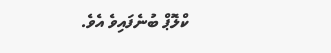ކްލޮޕް ބުނެފައިވެ އެވެ.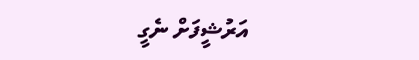އަރުޝީފަށް ނެގީ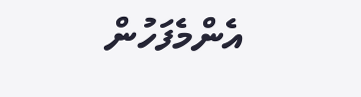އެންމެފަހުން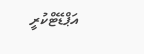އަޕްޑޭޓްކުރީ